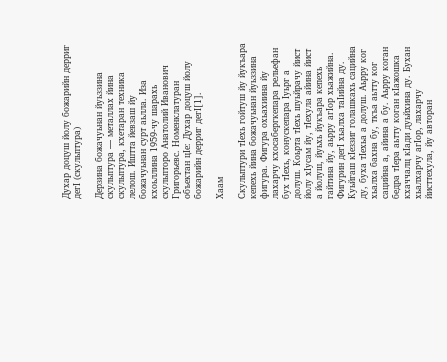Духар доцуш йолу божарийн дерриг дегӀ (скульптура)

Дерзина божачуьнан йуьззина скульптура — металлах йина скульптура, кхетаран техника лелош. Иштта йевзаш йу божачуьнан сурт аьлла. Иза кхоьллина 1959-чу шарахь скульпторо Анатолий Иванович Григорьевс. Номенклатуран объектан цӀе: Духар доцуш йолу божарийн дерриг дегӀ[1].

Хаам

Скульптури тӀехь гойтуш йу йукъара кепехь йина божачуьнан йуьззина фигура. Фигура охьахиина йу лахарчу кхосабергкепара рельефан бух тӀехь, конускепара Ӏуьрг а долуш. Коьрта тӀехь шуьйрачу йист йолу хӀусам йу, тӀехула айина йист а йолуш, йуьхь йукъара кепехь гайтина йу, аьрру агӀор хьажийна. Фигурин дегӀ хьалха таӀийна ду. Куьйгаш кӀеззиг голашкахь сацийна ду, буха тӀехьа а долуш. Аьрру ког хьалха бахна бу, ткъа аьтту ког сацийна а, айина а бу. Аьрру коган бедра тӀера аьтту коган кӀажошка кхаччалц кӀади дуьйхина ду. Бухан хьалхарчу агӀор, лахарчу йисттехула, йу авторан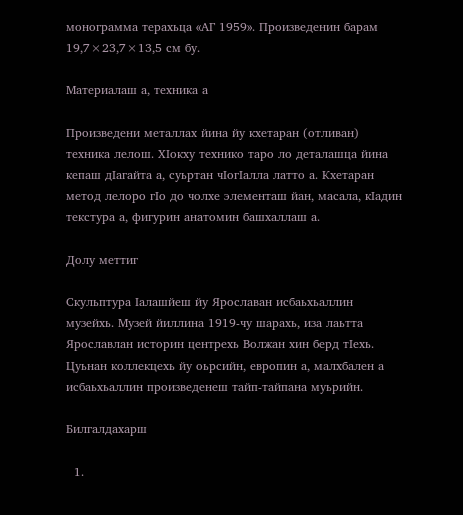монограмма терахьца «АГ 1959». Произведенин барам 19,7×23,7×13,5 см бу.

Материалаш а, техника а

Произведени металлах йина йу кхетаран (отливан) техника лелош. ХӀокху технико таро ло деталашца йина кепаш дӀагайта а, суьртан чӀогӀалла латто а. Кхетаран метод лелоро гӀо до чолхе элементаш йан, масала, кӀадин текстура а, фигурин анатомин башхаллаш а.

Долу меттиг

Скульптура Ӏалашйеш йу Ярославан исбаьхьаллин музейхь. Музей йиллина 1919-чу шарахь, иза лаьтта Ярославлан историн центрехь Волжан хин берд тӀехь. Цуьнан коллекцехь йу оьрсийн, европин а, малхбален а исбаьхьаллин произведенеш тайп-тайпана муьрийн.

Билгалдахарш

  1.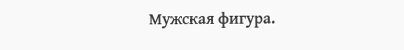Мужская фигура.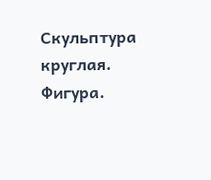Скульптура круглая. Фигура.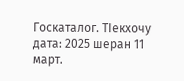Госкаталог. ТӀекхочу дата: 2025 шеран 11 март.